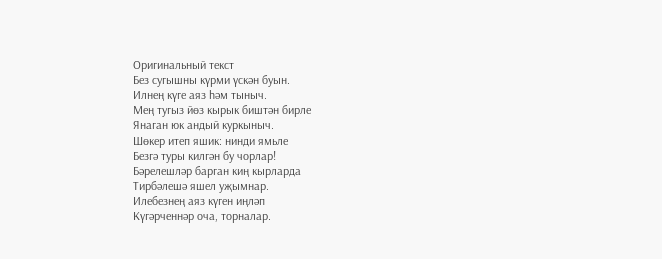Оригинальный текст
Без сугышны күрми үскән буын.
Илнең күге аяз һәм тыныч.
Мең тугыз йөз кырык биштән бирле
Янаган юк андый куркыныч.
Шөкер итеп яшик: нинди ямьле
Безгә туры килгән бу чорлар!
Бәрелешләр барган киң кырларда
Тирбәлешә яшел уҗымнар.
Илебезнең аяз күген иңләп
Күгәрченнәр оча, торналар.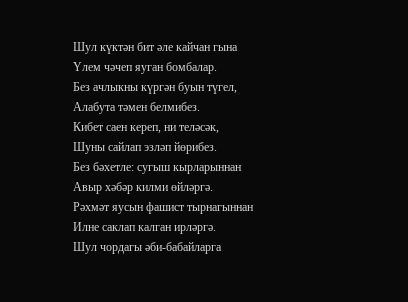Шул күктән бит әле кайчан гына
Үлем чәчеп яуган бомбалар.
Без ачлыкны күргән буын түгел,
Алабута тәмен белмибез.
Кибет саен кереп, ни теләсәк,
Шуны сайлап эзләп йөрибез.
Без бәхетле: сугыш кырларыннан
Авыр хәбәр килми өйләргә.
Рәхмәт яусын фашист тырнагыннан
Илне саклап калган ирләргә.
Шул чордагы әби-бабайларга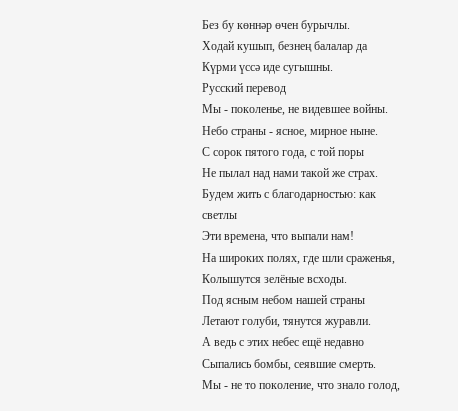Без бу көннәр өчен бурычлы.
Ходай кушып, безнең балалар да
Күрми үссә иде сугышны.
Русский перевод
Мы - поколенье, не видевшее войны.
Небо страны - ясное, мирное ныне.
С сорок пятого года, с той поры
Не пылал над нами такой же страх.
Будем жить с благодарностью: как светлы
Эти времена, что выпали нам!
На широких полях, где шли сраженья,
Колышутся зелёные всходы.
Под ясным небом нашей страны
Летают голуби, тянутся журавли.
А ведь с этих небес ещё недавно
Сыпались бомбы, сеявшие смерть.
Мы - не то поколение, что знало голод,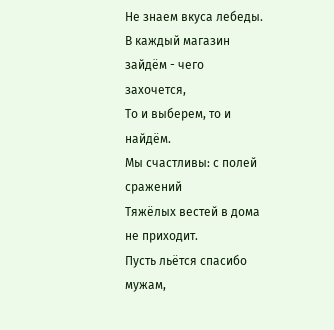Не знаем вкуса лебеды.
В каждый магазин зайдём - чего захочется,
То и выберем, то и найдём.
Мы счастливы: с полей сражений
Тяжёлых вестей в дома не приходит.
Пусть льётся спасибо мужам,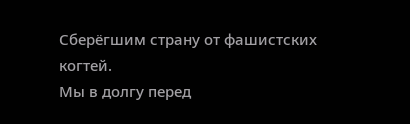Сберёгшим страну от фашистских когтей.
Мы в долгу перед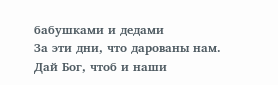бабушками и дедами
За эти дни, что дарованы нам.
Дай Бог, чтоб и наши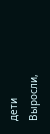дети
Выросли,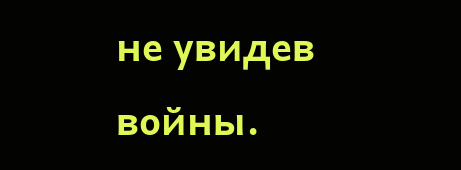не увидев войны.